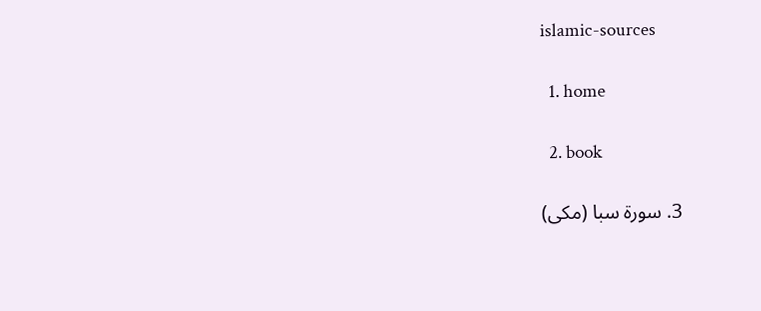islamic-sources

  1. home

  2. book

  3. سورۃ سبا (مکی)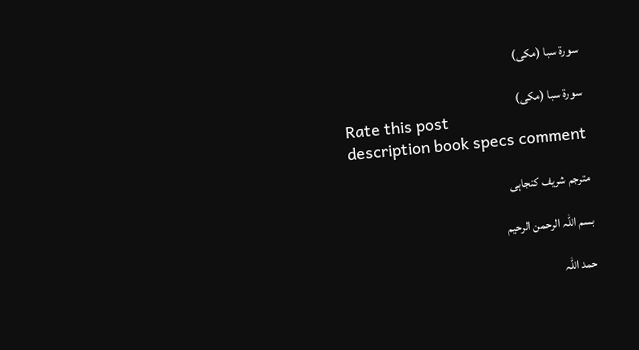سورۃ سبا (مکی)

سورۃ سبا (مکی)
Rate this post
description book specs comment

مترجم شریف کنجاہی

بسم اللہ الرحمن الرحیم

حمد اللہ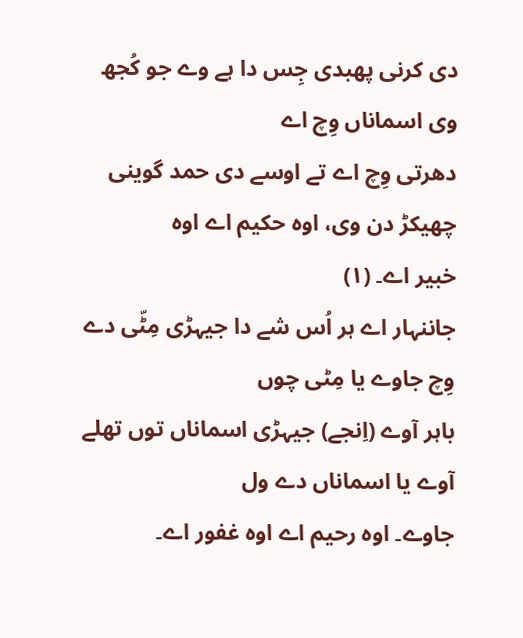دی کرنی پھبدی جِس دا ہے وے جو کُجھ وی اسماناں وِچ اے
دھرتی وِچ اے تے اوسے دی حمد گوینی چھیکڑ دن وی، اوہ حکیم اے اوہ
خبیر اے۔ (١)
جاننہار اے ہر اُس شے دا جیہڑی مِٹّی دے وِچ جاوے یا مِٹی چوں
باہر آوے (اِنجے) جیہڑی اسماناں توں تھلے آوے یا اسماناں دے ول
جاوے۔ اوہ رحیم اے اوہ غفور اے۔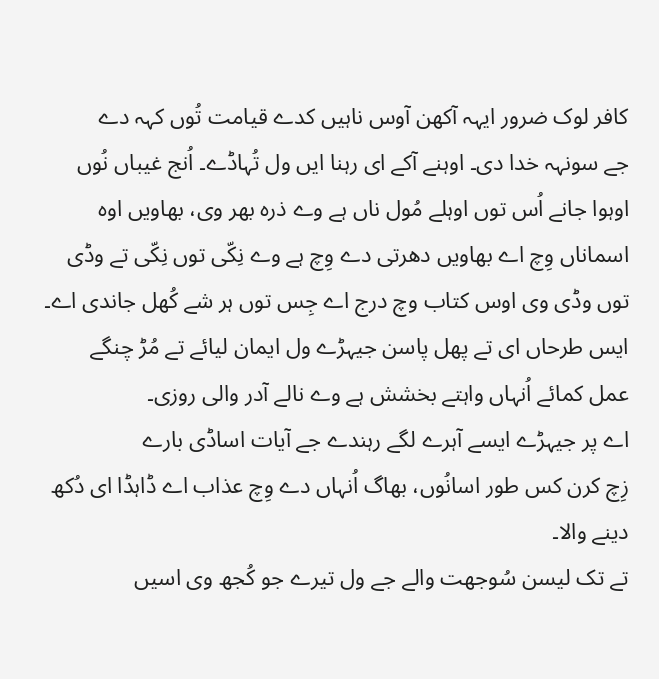کافر لوک ضرور ایہہ آکھن آوس ناہیں کدے قیامت تُوں کہہ دے
جے سونہہ خدا دی۔ اوہنے آکے ای رہنا ایں ول تُہاڈے۔ اُنج غیباں نُوں
اوہوا جانے اُس توں اوہلے مُول ناں ہے وے ذرہ بھر وی، بھاویں اوہ
اسماناں وِچ اے بھاویں دھرتی دے وِچ ہے وے نِکّی توں نِکّی تے وڈی
توں وڈی وی اوس کتاب وچ درج اے جِس توں ہر شے کُھل جاندی اے۔
ایس طرحاں ای تے پھل پاسن جیہڑے ول ایمان لیائے تے مُڑ چنگے
عمل کمائے اُنہاں واہتے بخشش ہے وے نالے آدر والی روزی۔
اے پر جیہڑے ایسے آہرے لگے رہندے جے آیات اساڈی بارے
زِچ کرن کس طور اسانُوں، بھاگ اُنہاں دے وِچ عذاب اے ڈاہڈا ای دُکھ
دینے والا۔
تے تک لیسن سُوجھت والے جے ول تیرے جو کُجھ وی اسیں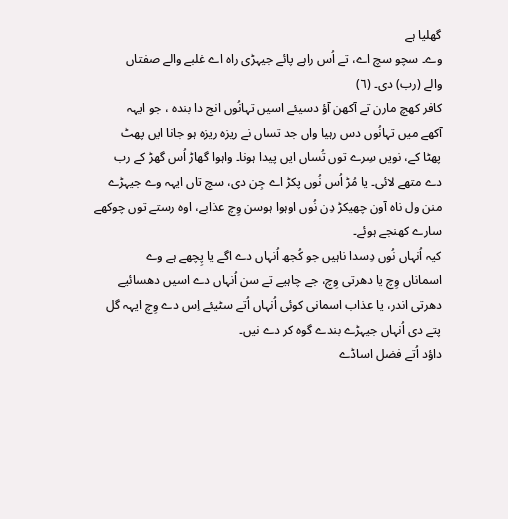گھلیا ہے
وے۔ سچو سچ اے، تے اُس راہے پائے جیہڑی راہ اے غلبے والے صفتاں
والے (رب) دی۔ (٦)
کافر کھچ مارن تے آکھن آؤ دسیئے اسیں تہانُوں انج دا بندہ ، جو ایہہ
آکھے میں تہانُوں دس رہیا واں جد تساں نے ریزہ ریزہ ہو جانا ایں پھٹ
پھٹا کے، نویں سِرے توں تُساں ایں پیدا ہونا۔ واہوا گھاڑ اُس گھڑ کے رب
دے متھے لائی۔ یا مُڑ اُس نُوں پکڑ اے جِن دی، سچ تاں ایہہ وے جیہڑے
منن ول ناہ آون چھیکڑ دِن نُوں اوہوا ہوسن وِچ عذابے، اوہ رستے توں چوکھے
سارے کھنجے ہوئے۔
کیہ اُنہاں نُوں دِسدا ناہیں جو کُجھ اُنہاں دے اگے یا پِچھے ہے وے
اسماناں وِچ یا دھرتی وِچ، جے چاہیے تے سن اُنہاں دے اسیں دھسائیے
دھرتی اندر، یا عذاب اسمانی کوئی اُنہاں اُتے سٹیئے اِس دے وِچ ایہہ گل
پتے دی اُنہاں جیہڑے بندے گوہ کر دے نیں۔
داؤد اُتے فضل اساڈے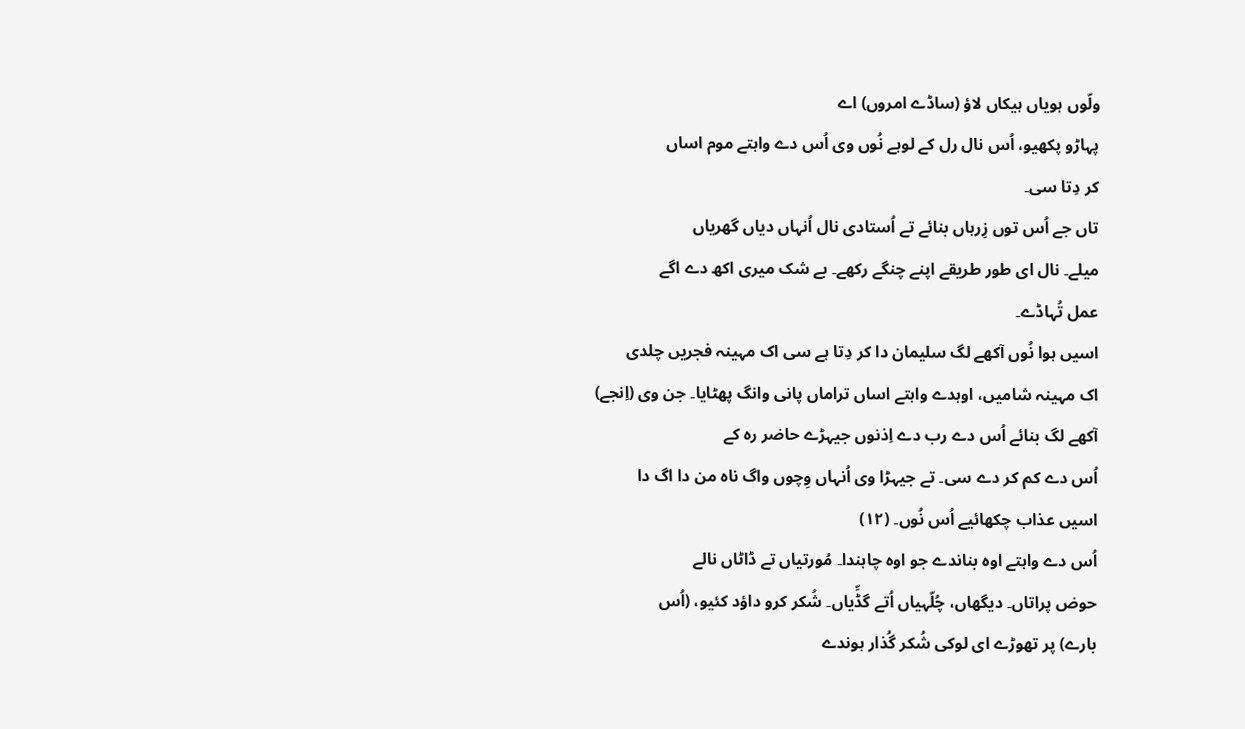ولّوں ہویاں ہیکاں لاؤ (ساڈے امروں) اے
پہاڑو پکھیو، اُس نال رل کے لوہے نُوں وی اُس دے واہتے موم اساں
کر دِتا سی۔
تاں جے اُس توں زِرہاں بنائے تے اُستادی نال اُنہاں دیاں گھریاں
میلے۔ نال ای طور طریقے اپنے چنگے رکھے۔ بے شک میری اکھ دے اگے
عمل تُہاڈے۔
اسیں ہوا نُوں آکھے لگ سلیمان دا کر دِتا ہے سی اک مہینہ فجریں چلدی
اک مہینہ شامیں، اوہدے واہتے اساں تراماں پانی وانگ پھٹایا۔ جن وی (اِنجے)
آکھے لگ بنائے اُس دے رب دے اِذنوں جیہڑے حاضر رہ کے
اُس دے کم کر دے سی۔ تے جیہڑا وی اُنہاں وِچوں واگ ناہ من دا اگ دا
اسیں عذاب چکھائیے اُس نُوں۔ (١٢)
اُس دے واہتے اوہ بناندے جو اوہ چاہندا۔ مُورتیاں تے ڈاٹاں نالے
حوض پراتاں۔ دیگھاں، چُلّہیاں اُتے گڈِّیاں۔ شُکر کرو داؤد کئیو، (اُس
بارے) پر تھوڑے ای لوکی شُکر گُذار ہوندے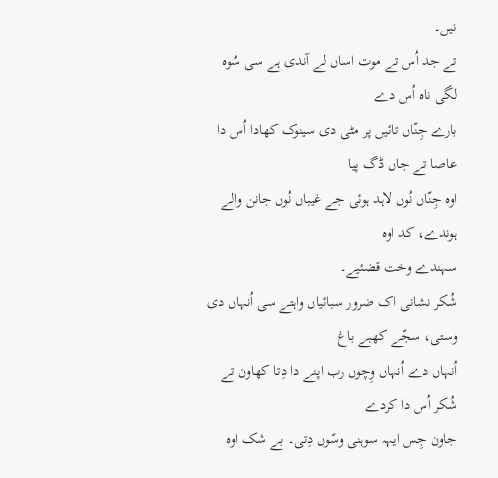نیں۔
تے جد اُس تے موت اساں لے آندی ہے سی سُوہ لگی ناہ اُس دے
بارے جِنّاں تائیں پر مٹی دی سینوک کھادا اُس دا عاصا تے جاں ڈگ پیا
اوہ جِنّاں نُوں لاہد ہوئی جے غیباں نُوں جانن والے ہوندے، کد اوہ
سہندے وخت قضئیے۔
شُکر نشانی اک ضرور سبائیاں واہتے سی اُنہاں دی وستی، سجّے کھبے باغ
اُنہاں دے اُنہاں وِچوں رب اپنے دا دِتا کھاون تے شُکر اُس دا کردے
جاون جِس ایہہ سوہنی وسّوں دِتی۔ بے شک اوہ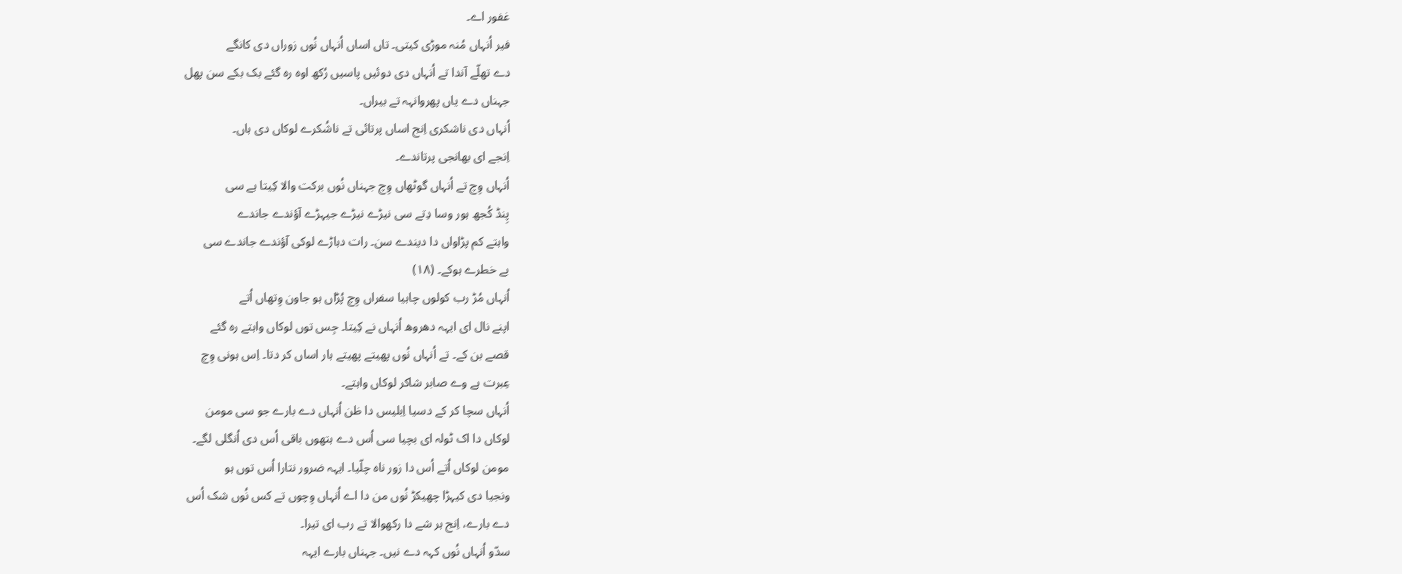غفور اے۔
فیر اُنہاں مُنہ موڑی کیتی۔ تاں اساں اُنہاں نُوں زوراں دی کانگے
دے تھلّے آندا تے اُنہاں دی دوئیں پاسیں رُکھ اوہ رہ گئے بک بکے سن پھل
جہناں دے یاں پھروانہہ تے بیراں۔
اُنہاں دی ناشکری اِنج اساں پرتائی تے ناشُکرے لوکاں دی ہاں۔
اِنجے ای بھانجی پرتاندے۔
اُنہاں وِچ تے اُنہاں گوٹھاں وِچ جہناں نُوں برکت والا کِیتا ہے سی
پِنڈ کُجھ ہور وسا دِتے سی نیڑے نیڑے جیہڑے آؤندے جاندے
واہتے کم پڑاواں دا دیندے سن۔ رات دہاڑے لوکی آؤندے جاندے سی
بے خطرے ہوکے۔ (١٨)
اُنہاں مُڑ رب کولوں چاہیا سفراں وِچ پُڑاں ہو جاون وِتھاں اُتے
اپنے نال ای ایہہ دھروھ اُنہاں نے کِیتا۔ جِس توں لوکاں واہتے رہ گئے
قصے بن کے۔ تے اُنہاں نُوں پھیتے پھیتے ہار اساں کر دتا۔ اِس ہونی وِچ
عِبرت ہے وے صابر شاکر لوکاں واہتے۔
اُنہاں سچا کر کے دسیا اِبلیس دا ظن اُنہاں دے بارے جو سی مومن
لوکاں دا اک ٹولہ ای بچیا سی اُس دے ہتھوں باقی اُس دی اُنگلی لگے۔
مومن لوکاں اُتے اُس دا زور ناہ چلّیا۔ ایہہ ضرور نتارا اُس توں ہو
ونجیا دی کیہڑا چھیکڑ نُوں من دا اے اُنہاں وِچوں تے کس نُوں شک اُس
دے بارے، اِنج ہر شے دا رکھوالا تے رب ای تیرا۔
سدّو اُنہاں نُوں کہہ دے نیں۔ جہناں بارے ایہہ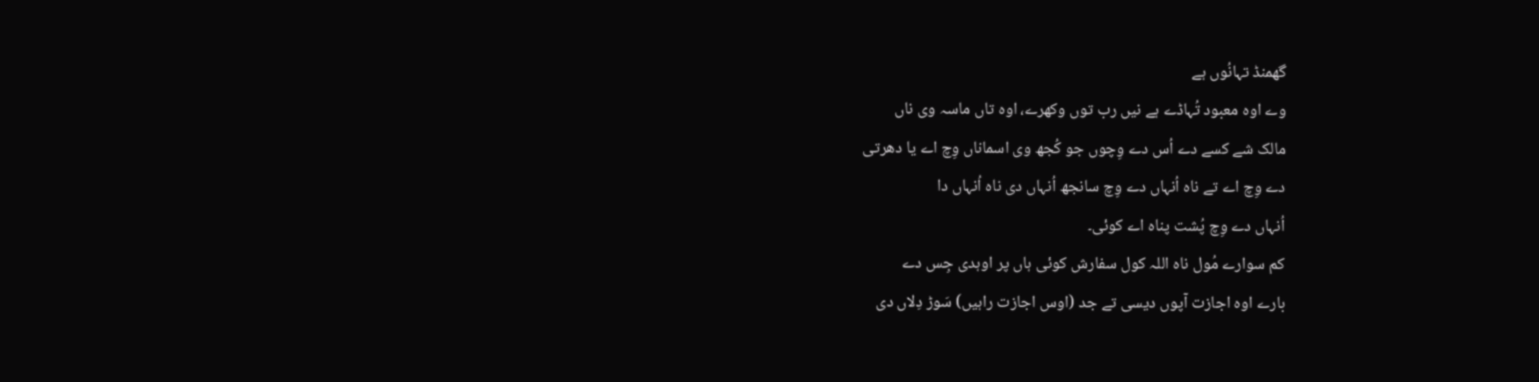گھمنڈ تہانُوں ہے
وے اوہ معبود تُہاڈے ہے نیں رب توں وکھرے، اوہ تاں ماسہ وی ناں
مالک شے کسے دے اُس دے وِچوں جو کُجھ وی اسماناں وِچ اے یا دھرتی
دے وِچ اے تے ناہ اُنہاں دے وِچ سانجھ اُنہاں دی ناہ اُنہاں دا
اُنہاں دے وِچ پُشت پناہ اے کوئی۔
کم سوارے مُول ناہ اللہ کول سفارش کوئی ہاں پر اوہدی جِس دے
بارے اوہ اجازت آپوں دیسی تے جد (اوس اجازت راہیں) سَوڑ دِلاں دی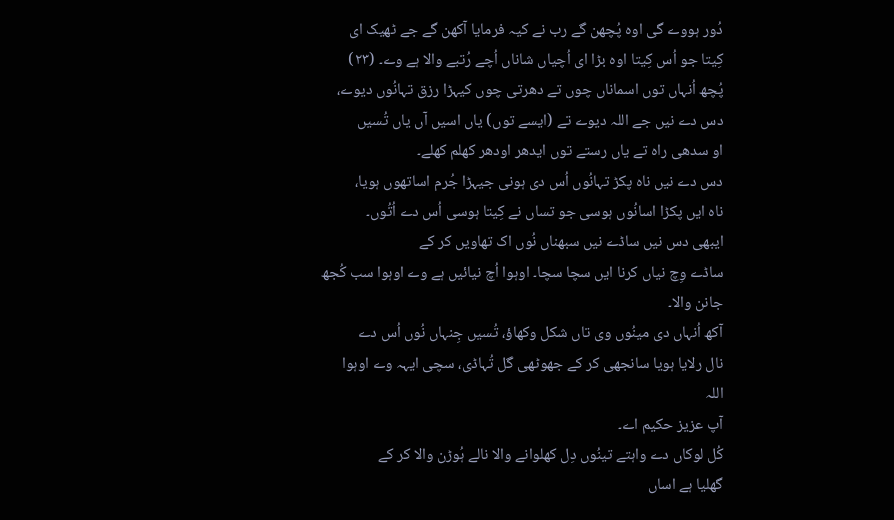دُور ہووے گی اوہ پُچھن گے رب نے کیہ فرمایا آکھن گے جے ٹھیک ای
کِیتا جو اُس کِیتا اوہ بڑا ای اُچیاں شاناں اُچے رُتبے والا ہے وے۔ (٢٣)
پُچھ اُنہاں توں اسماناں چوں تے دھرتی چوں کیہڑا رزق تہانُوں دیوے،
دس دے نیں جے اللہ دیوے تے (ایسے توں) یاں اسیں آں یاں تُسیں
او سدھی راہ تے یاں رستے توں ایدھر اودھر کھلم کھلے۔
دس دے نیں ناہ پکڑ تہانُوں اُس دی ہونی جیہڑا جُرم اساتھوں ہویا،
ناہ ایں پکڑا اسانُوں ہوسی جو تساں نے کِیتا ہوسی اُس دے اُتُوں۔
ایبھی دس نیں ساڈے نیں سبھناں نُوں اک تھاویں کر کے
ساڈے وِچ نیاں کرنا ایں سچا سچا۔ اوہوا اُچ نیائیں ہے وے اوہوا سب کُجھ
جانن والا۔
آکھ اُنہاں دی مینُوں وی تاں شکل وکھاؤ، تُسیں جِنہاں نُوں اُس دے
نال رلایا ہویا سانجھی کر کے جھوٹھی گل تُہاڈی، سچی ایہہ وے اوہوا اللہ
آپ عزیز حکیم اے۔
کُل لوکاں دے واہتے تینُوں دِل کھلوانے والا نالے ہُوڑن والا کر کے
گھلیا ہے اساں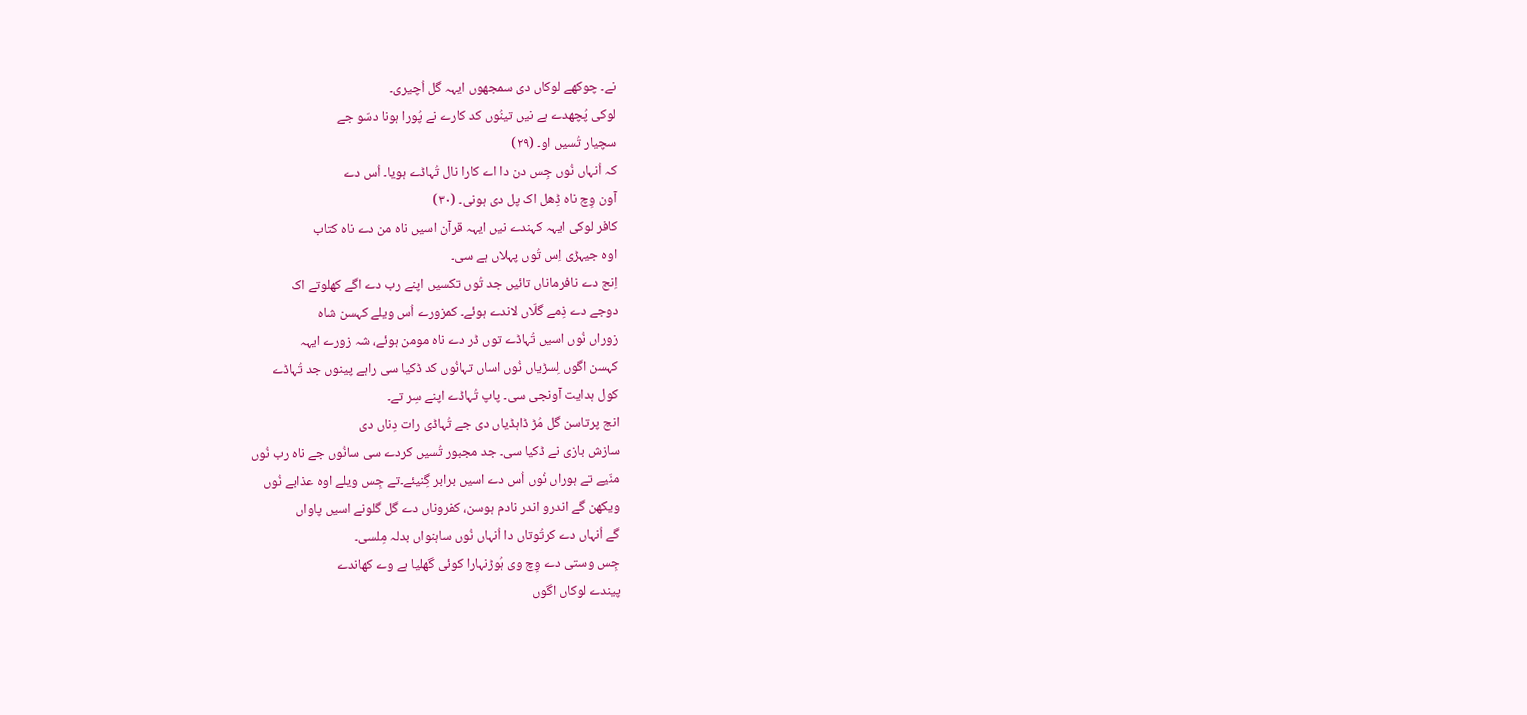نے۔ چوکھے لوکاں دی سمجھوں ایہہ گل اُچیری۔
لوکی پُچھدے ہے نیں تینُوں کد کارے نے پُورا ہونا دسّو جے
سچیار تُسیں او۔ (٢٩)
کہ اُنہاں نُوں جِس دن دا اے کارا نال تُہاڈے ہویا۔ اُس دے
آون وِچ ناہ ڈِھل اک پل دی ہونی۔ (٣٠)
کافر لوکی ایہہ کہندے نیں ایہہ قرآن اسیں ناہ من دے ناہ کتاب
اوہ جیہڑی اِس تُوں پہلاں ہے سی۔
اِنج دے نافرماناں تائیں جد تُوں تکسیں اپنے رب دے اگے کھلوتے اک
دوجے دے ذِمے گلّاں لاندے ہوئے۔ کمزورے اُس ویلے کہسن شاہ
زوراں نُوں اسیں تُہاڈے توں ڈر دے ناہ مومن ہوئے، شہ زورے ایہہ
کہسن اگوں لِسڑیاں نُوں اساں تہانُوں کد ڈکیا سی راہے پینوں جد تُہاڈے
کول ہدایت آونجی سی۔ پاپ تُہاڈے اپنے سِر تے۔
انج پرتاسن گل مُڑ ڈاہڈیاں دی جے تُہاڈی رات دِناں دی
سازش بازی نے ڈکیا سی۔ جد مجبور تُسیں کردے سی سانُوں جے ناہ رب نُوں
منّیے تے ہوراں نُوں اُس دے اسیں برابر گِنیئے۔تے جِس ویلے اوہ عذابے نُوں
ویکھن گے اندرو اندر نادم ہوسن، کفروناں دے گل گلونے اسیں پاواں
گے اُنہاں دے کرتُوتاں دا اُنہاں نُوں ساہنواں بدلہ مِلسی۔
جِس وستی دے وِچ وی ہُوڑنہارا کوئی گھلیا ہے وے کھاندے
پیندے لوکاں اگوں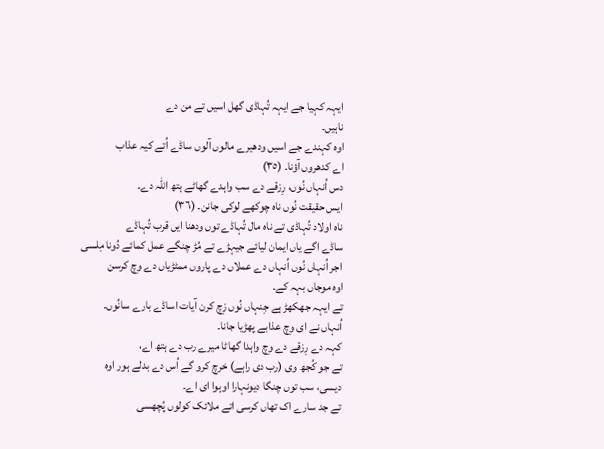ایہہ کہیا جے ایہہ تُہاڈی گھل اسیں تے من دے
ناہیں۔
اوہ کہندے جے اسیں ودھیرے مالوں آلوں ساڈے اُتے کیہ عذاب
اے کدھروں آؤنا۔ (٣٥)
دس اُنہاں نُوں، رِزقے دے سب واہدے گھاٹے ہتھ اللہ دے۔
ایس حقیقت نُوں ناہ چوکھے لوکی جانن۔ (٣٦)
ناہ اولاد تُہاڈی تے ناہ مال تُہاڈے توں ودھنا ایں قرب تُہاڈے
ساڈے اگے یاں ایمان لیائے جیہڑے تے مُڑ چنگے عمل کمائے دُونا مِلسی
اجر اُنہاں نُوں اُنہاں دے عملاں دے پاروں ممٹڑیاں دے وِچ کرسن
اوہ موجاں بہہ کے۔
تے ایہہ جھکھڑ ہے جِنہاں نُوں زِچ کرن آیات اساڈے بارے سانُوں۔
اُنہاں نے ای وِچ عذابے پھڑیا جانا۔
کہہ دے رِزقے دے وِچ واہدا گھاٹا میرے رب دے ہتھ اے،
تے جو کُجھ وی (رب دی راہے) خرچ کرو گے اُس دے بدلے ہور اوہ
دیسی، سب توں چنگا دیونہارا اوہوا ای اے۔
تے جد سارے اک تھاں کرسی اتے ملائک کولوں پُچھسی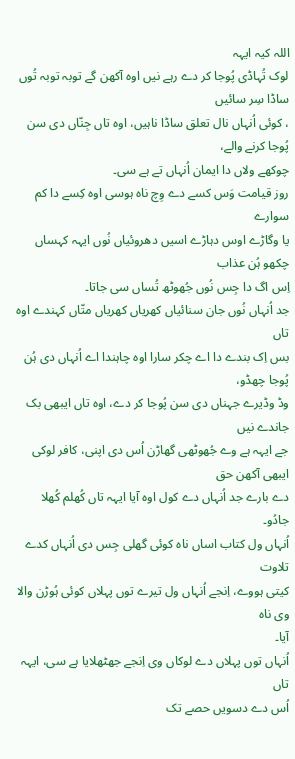اللہ کیہ ایہہ
لوک تُہاڈی پُوجا کر دے رہے نیں اوہ آکھن گے توبہ توبہ تُوں ساڈا سِر سائیں
، کوئی اُنہاں نال تعلق ساڈا ناہیں، اوہ تاں جِنّاں دی سن پُوجا کرنے والے،
چوکھے ولاں دا ایمان اُنہاں تے ہے سی۔
روز قیامت وَس کسے دے وِچ ناہ ہوسی اوہ کِسے دا کم سوارے
یا وگاڑے اوس دہاڑے اسیں دھروئیاں نُوں ایہہ کہساں چکھو ہُن عذاب
اِس اگ دا جِس نُوں جُھوٹھ تُساں سی جاتا۔
جد اُنہاں نُوں جان سنائیاں کھریاں کھریاں متّاں کہندے اوہ تاں
بس اِک بندے دا اے چکر سارا اوہ چاہندا اے اُنہاں دی ہُن پُوجا چھڈو،
وڈ وڈیرے جہناں دی سن پُوجا کر دے، اوہ تاں ایبھی بک جاندے نیں
جے ایہہ ہے وے جُھوٹھی گھاڑن اُس دی اپنی، کافر لوکی ایبھی آکھن حق
دے بارے جد اُنہاں دے کول اوہ آیا ایہہ تاں کُھلم کُھلا جادُو۔
اُنہاں ول کتاب اساں ناہ کوئی گھلی جِس دی اُنہاں کدے تلاوت
کیتی ہووے، اِنجے اُنہاں ول تیرے توں پہلاں کوئی ہُوڑن والا وی ناہ
آیا۔
اُنہاں توں پہلاں دے لوکاں وی اِنجے جھٹھلایا ہے سی، ایہہ تاں
اُس دے دسویں حصے تک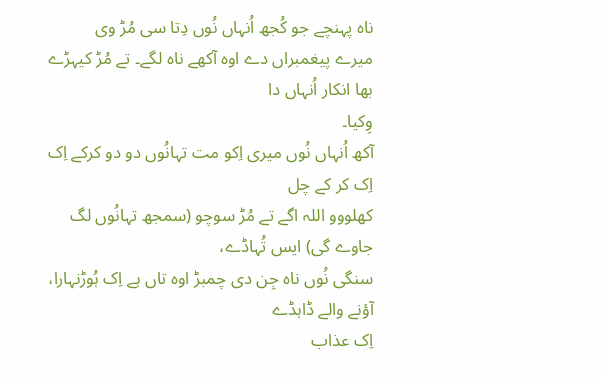ناہ پہنچے جو کُجھ اُنہاں نُوں دِتا سی مُڑ وی
میرے پیغمبراں دے اوہ آکھے ناہ لگے۔ تے مُڑ کیہڑے بھا انکار اُنہاں دا
وِکیا۔
آکھ اُنہاں نُوں میری اِکو مت تہانُوں دو دو کرکے اِک اِک کر کے چل
کھلووو اللہ اگے تے مُڑ سوچو (سمجھ تہانُوں لگ جاوے گی) ایس تُہاڈے،
سنگی نُوں ناہ جِن دی چمبڑ اوہ تاں ہے اِک ہُوڑنہارا، آؤنے والے ڈاہڈے
اِک عذاب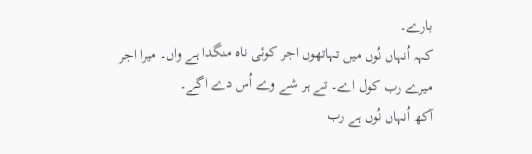بارے۔
کہہ اُنہاں نُوں میں تہاتھوں اجر کوئی ناہ منگدا ہے واں۔ میرا اجر
میرے رب کول اے۔ تے ہر شے وے اُس دے اگے۔
آکھ اُنہاں نُوں ہے رب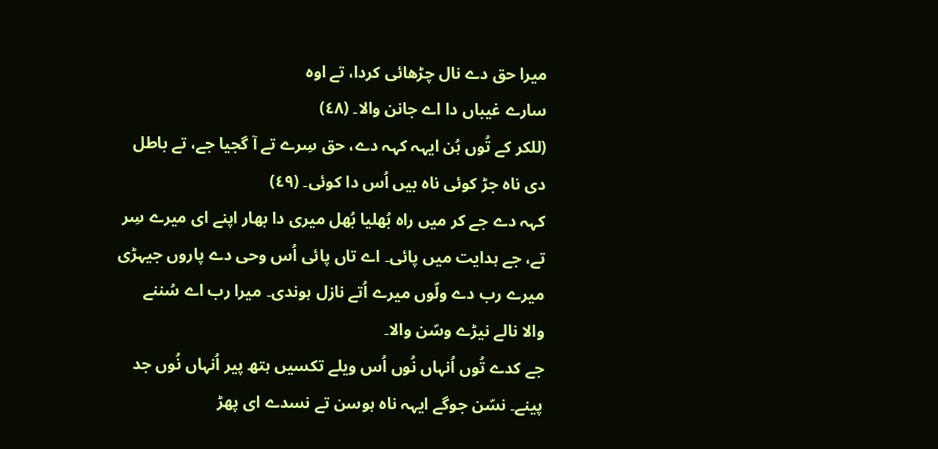میرا حق دے نال چڑھائی کردا، تے اوہ
سارے غیباں دا اے جانن والا۔ (٤٨)
(للکر کے تُوں ہُن ایہہ کہہ دے، حق سِرے تے آ گجیا جے، تے باطل
دی ناہ جڑ کوئی ناہ بیں اُس دا کوئی۔ (٤٩)
کہہ دے جے کر میں راہ بُھلیا بُھل میری دا بھار اپنے ای میرے سِر
تے، جے ہدایت میں پائی۔ اے تاں پائی اُس وحی دے پاروں جیہڑی
میرے رب دے ولّوں میرے اُتے نازل ہوندی۔ میرا رب اے سُننے
والا نالے نیڑے وسّن والا۔
جے کدے تُوں اُنہاں نُوں اُس ویلے تکسیں ہتھ پیر اُنہاں نُوں جد
پینے۔ نسّن جوگے ایہہ ناہ ہوسن تے نسدے ای پھڑ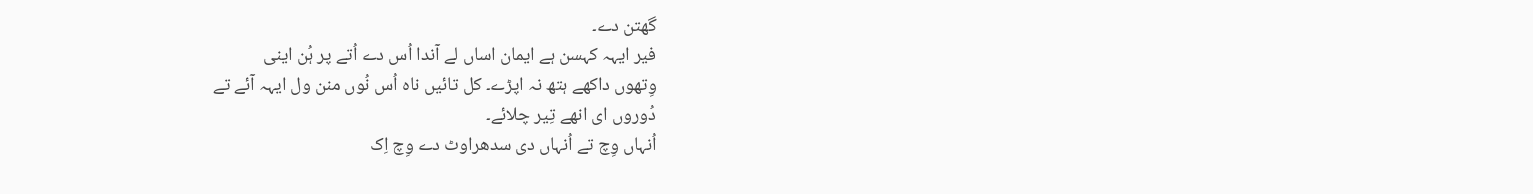گھتن دے۔
فیر ایہہ کہسن ہے ایمان اساں لے آندا اُس دے اُتے پر ہُن اینی
وِتھوں داکھے ہتھ نہ اپڑے۔ کل تائیں ناہ اُس نُوں منن ول ایہہ آئے تے
دُوروں ای انھے تِیر چلائے۔
اُنہاں وِچ تے اُنہاں دی سدھراوٹ دے وِچ اِک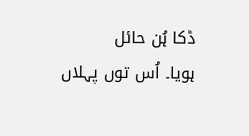ڈکا ہُن حائل
ہویا۔ اُس توں پہلاں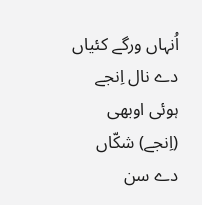اُنہاں ورگے کئیاں دے نال اِنجے ہوئی اوبھی
(اِنجے) شکّاں دے سن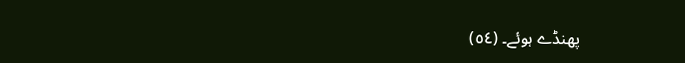پھنڈے ہوئے۔ (٥٤)